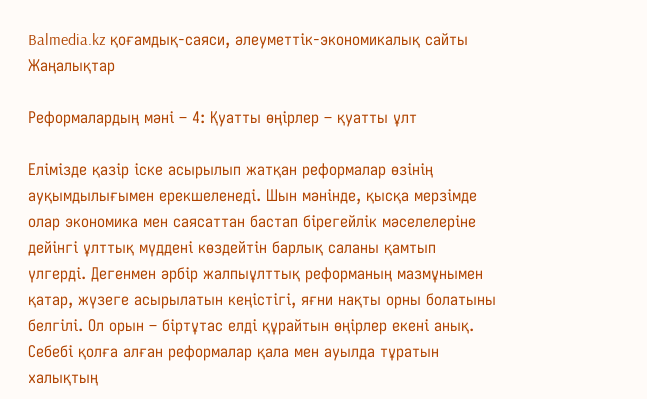Balmedia.kz қоғамдық-саяси, әлеуметтік-экономикалық сайты
Жаңалықтар

Реформалардың мәні – 4: Қуатты өңірлер – қуатты ұлт

Елімізде қазір іске асырылып жатқан реформалар өзінің ауқымдылығымен ерекшеленеді. Шын мәнінде, қысқа мерзімде олар экономика мен саясаттан бастап бірегейлік мәселелеріне дейінгі ұлттық мүддені көздейтін барлық саланы қамтып үлгерді. Дегенмен әрбір жалпыұлттық реформаның мазмұнымен қатар, жүзеге асырылатын кеңістігі, яғни нақты орны болатыны белгілі. Ол орын – біртұтас елді құрайтын өңірлер екені анық. Себебі қолға алған реформалар қала мен ауылда тұратын халықтың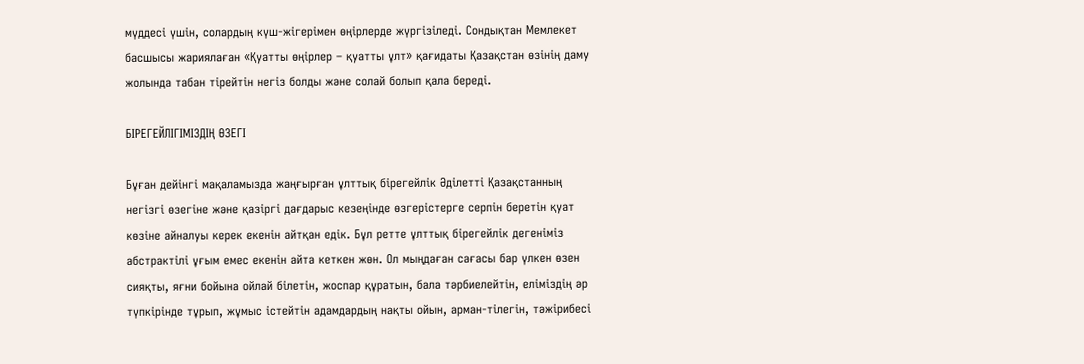мүддесі үшін, солардың күш-жігерімен өңірлерде жүргізіледі. Сондықтан Мемлекет басшысы жариялаған «Қуатты өңірлер – қуатты ұлт» қағидаты Қазақстан өзінің даму жолында табан тірейтін негіз болды және солай болып қала береді.

БІРЕГЕЙЛІГІМІЗДІҢ ӨЗЕГІ

Бұған дейінгі мақаламызда жаңғырған ұлттық бірегейлік Әділетті Қазақстанның негізгі өзегіне және қазіргі дағдарыс кезеңінде өзгерістерге серпін беретін қуат көзіне айналуы керек екенін айтқан едік. Бұл ретте ұлттық бірегейлік дегеніміз абстрактілі ұғым емес екенін айта кеткен жөн. Ол мыңдаған сағасы бар үлкен өзен сияқты, яғни бойына ойлай білетін, жоспар құратын, бала тәрбиелейтін, еліміздің әр түпкірінде тұрып, жұмыс істейтін адамдардың нақты ойын, арман-тілегін, тәжірибесі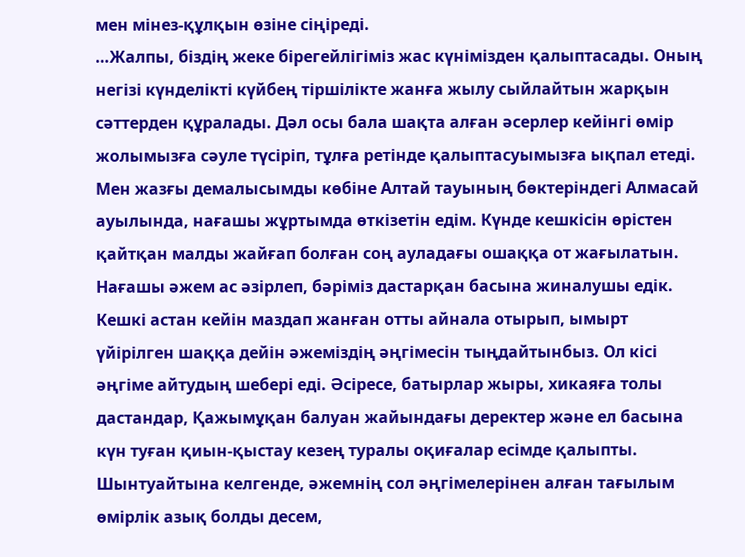мен мінез-құлқын өзіне сіңіреді.
…Жалпы, біздің жеке бірегейлігіміз жас күнімізден қалыптасады. Оның негізі күнделікті күйбең тіршілікте жанға жылу сыйлайтын жарқын сәттерден құралады. Дәл осы бала шақта алған әсерлер кейінгі өмір жолымызға сәуле түсіріп, тұлға ретінде қалыптасуымызға ықпал етеді.
Мен жазғы демалысымды көбіне Алтай тауының бөктеріндегі Алмасай ауылында, нағашы жұртымда өткізетін едім. Күнде кешкісін өрістен қайтқан малды жайғап болған соң ауладағы ошаққа от жағылатын. Нағашы әжем ас әзірлеп, бәріміз дастарқан басына жиналушы едік. Кешкі астан кейін маздап жанған отты айнала отырып, ымырт үйірілген шаққа дейін әжеміздің әңгімесін тыңдайтынбыз. Ол кісі әңгіме айтудың шебері еді. Әсіресе, батырлар жыры, хикаяға толы дастандар, Қажымұқан балуан жайындағы деректер және ел басына күн туған қиын-қыстау кезең туралы оқиғалар есімде қалыпты. Шынтуайтына келгенде, әжемнің сол әңгімелерінен алған тағылым өмірлік азық болды десем,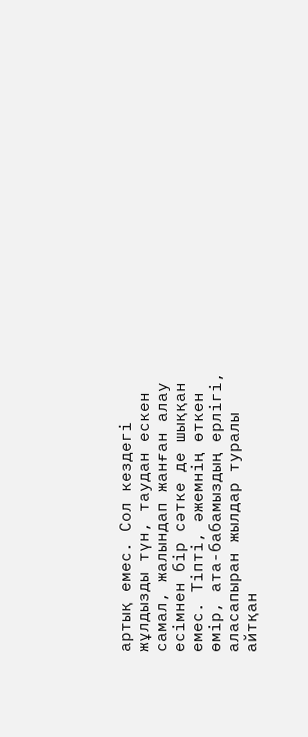артық емес. Сол кездегі жұлдызды түн, таудан ескен самал, жалындап жанған алау есімнен бір сәтке де шыққан емес. Тіпті, әжемнің өткен өмір, ата-бабамыздың ерлігі, аласапыран жылдар туралы айтқан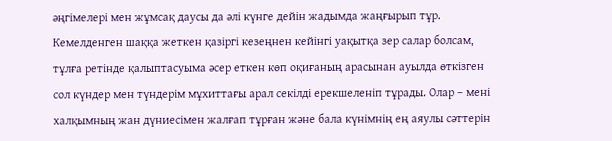әңгімелері мен жұмсақ даусы да әлі күнге дейін жадымда жаңғырып тұр.
Кемелденген шаққа жеткен қазіргі кезеңнен кейінгі уақытқа зер салар болсам, тұлға ретінде қалыптасуыма әсер еткен көп оқиғаның арасынан ауылда өткізген сол күндер мен түндерім мұхиттағы арал секілді ерекшеленіп тұрады. Олар – мені халқымның жан дүниесімен жалғап тұрған және бала күнімнің ең аяулы сәттерін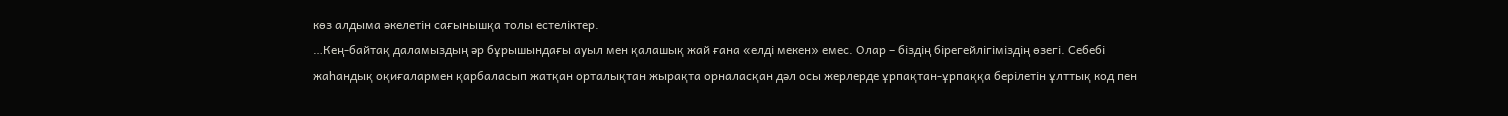көз алдыма әкелетін сағынышқа толы естеліктер.
…Кең-байтақ даламыздың әр бұрышындағы ауыл мен қалашық жай ғана «елді мекен» емес. Олар – біздің бірегейлігіміздің өзегі. Себебі жаһандық оқиғалармен қарбаласып жатқан орталықтан жырақта орналасқан дәл осы жерлерде ұрпақтан-ұрпаққа берілетін ұлттық код пен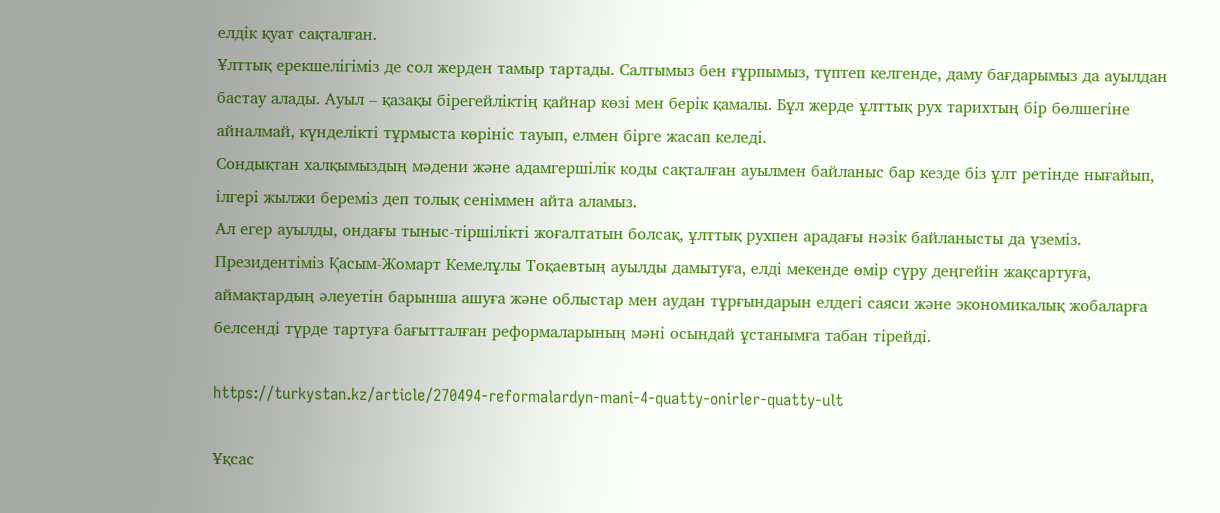елдік қуат сақталған.
Ұлттық ерекшелігіміз де сол жерден тамыр тартады. Салтымыз бен ғұрпымыз, түптеп келгенде, даму бағдарымыз да ауылдан бастау алады. Ауыл – қазақы бірегейліктің қайнар көзі мен берік қамалы. Бұл жерде ұлттық рух тарихтың бір бөлшегіне айналмай, күнделікті тұрмыста көрініс тауып, елмен бірге жасап келеді.
Сондықтан халқымыздың мәдени және адамгершілік коды сақталған ауылмен байланыс бар кезде біз ұлт ретінде нығайып, ілгері жылжи береміз деп толық сеніммен айта аламыз.
Ал егер ауылды, ондағы тыныс-тіршілікті жоғалтатын болсақ, ұлттық рухпен арадағы нәзік байланысты да үземіз. Президентіміз Қасым-Жомарт Кемелұлы Тоқаевтың ауылды дамытуға, елді мекенде өмір сүру деңгейін жақсартуға, аймақтардың әлеуетін барынша ашуға және облыстар мен аудан тұрғындарын елдегі саяси және экономикалық жобаларға белсенді түрде тартуға бағытталған реформаларының мәні осындай ұстанымға табан тірейді.

https://turkystan.kz/article/270494-reformalardyn-mani-4-quatty-onirler-quatty-ult

Ұқсас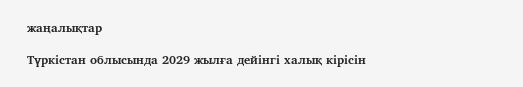жаңалықтар

Түркістан облысында 2029 жылға дейінгі халық кірісін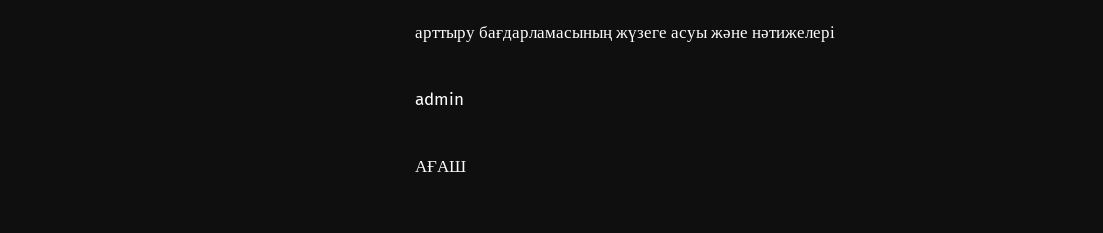арттыру бағдарламасының жүзеге асуы және нәтижелері

admin

АҒАШ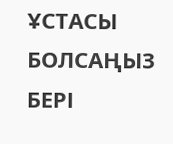ҰСТАСЫ БОЛСАҢЫЗ БЕРІ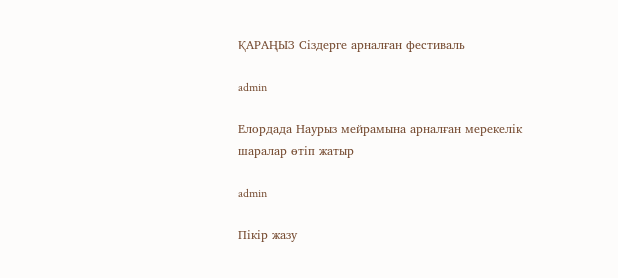ҚАРАҢЫЗ Сіздерге арналған фестиваль

admin

Елордада Наурыз мейрамына арналған мерекелік шаралар өтіп жатыр

admin

Пікір жазу